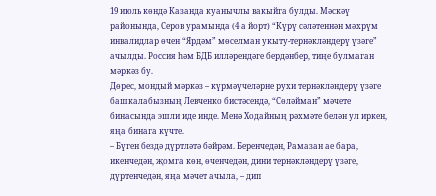19 июль көндә Казанда куанычлы вакыйга булды. Мәскәү районында, Серов урамында (4 а йорт) “Күрү сәләтеннән мәхрүм инвалидлар өчен “Ярдәм” мөселман укыту-тернәкләндерү үзәге” ачылды. Россия һәм БДБ илләрендәге бердәнбер, тиңе булмаган мәркәз бу.
Дөрес, мондый мәркәз – күрмәүчеләрне рухи тернәкләндерү үзәге башкалабызның Левченко бистәсендә, “Сөләйман” мәчете бинасында эшли иде инде. Менә Ходайның рәхмәте белән ул иркен, яңа бинага күчте.
– Бүген бездә дүртләтә бәйрәм. Беренчедән, Рамазан ае бара, икенчедән, җомга көн, өченчедән, дини тернәкләндерү үзәге, дүртенчедән, яңа мәчет ачыла, – дип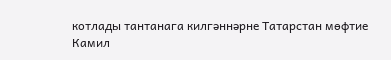котлады тантанага килгәннәрне Татарстан мөфтие Камил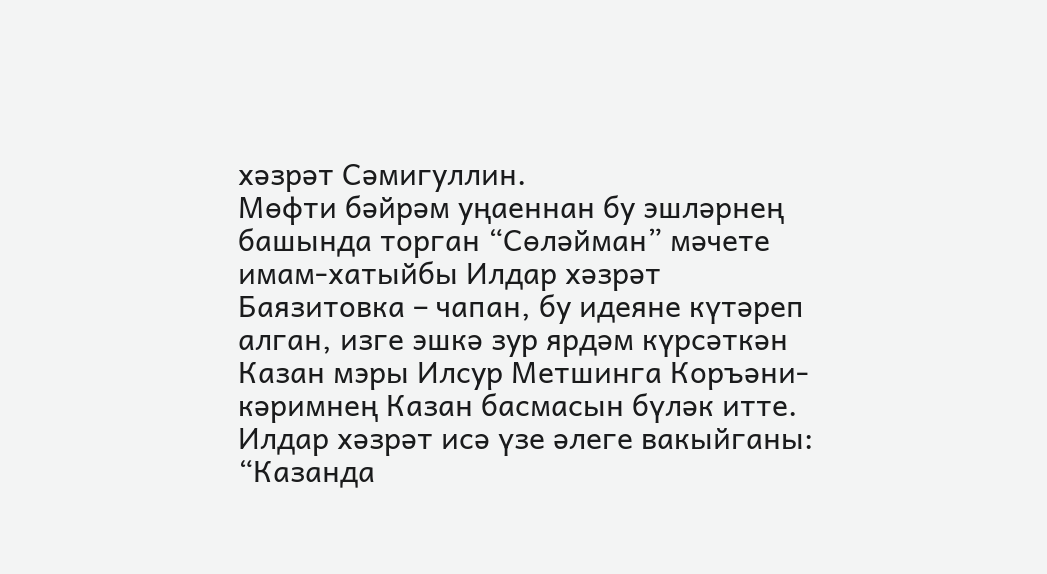хәзрәт Сәмигуллин.
Мөфти бәйрәм уңаеннан бу эшләрнең башында торган “Сөләйман” мәчете имам-хатыйбы Илдар хәзрәт Баязитовка – чапан, бу идеяне күтәреп алган, изге эшкә зур ярдәм күрсәткән Казан мэры Илсур Метшинга Коръәни-кәримнең Казан басмасын бүләк итте. Илдар хәзрәт исә үзе әлеге вакыйганы: “Казанда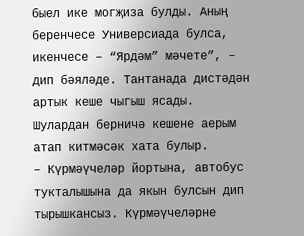быел ике могҗиза булды. Аның беренчесе Универсиада булса, икенчесе – “Ярдәм” мәчете”, – дип бәяләде. Тантанада дистәдән артык кеше чыгыш ясады. Шулардан берничә кешене аерым атап китмәсәк хата булыр.
– Күрмәүчеләр йортына, автобус тукталышына да якын булсын дип тырышкансыз. Күрмәүчеләрне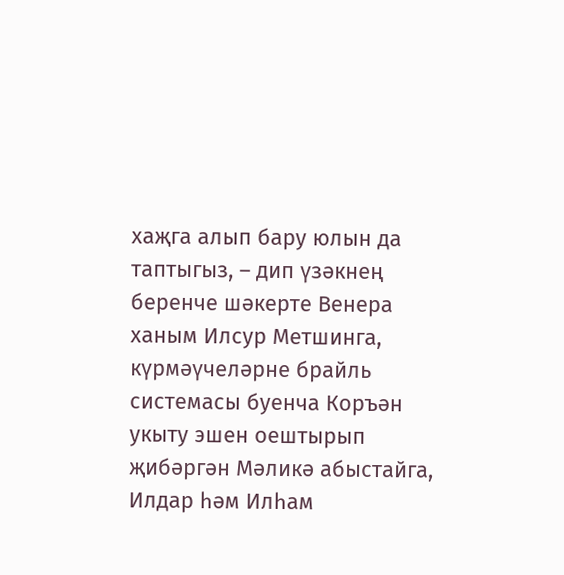хаҗга алып бару юлын да таптыгыз, – дип үзәкнең беренче шәкерте Венера ханым Илсур Метшинга, күрмәүчеләрне брайль системасы буенча Коръән укыту эшен оештырып җибәргән Мәликә абыстайга, Илдар һәм Илһам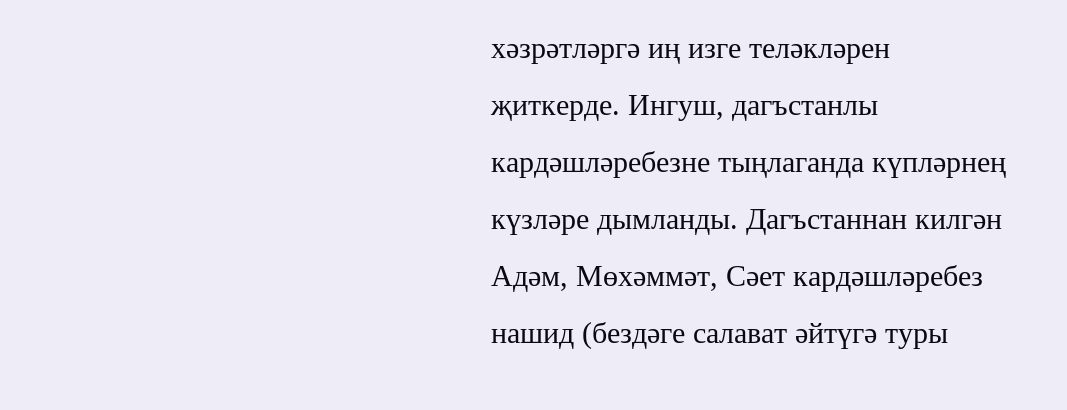хәзрәтләргә иң изге теләкләрен җиткерде. Ингуш, дагъстанлы кардәшләребезне тыңлаганда күпләрнең күзләре дымланды. Дагъстаннан килгән Адәм, Мөхәммәт, Сәет кардәшләребез нашид (бездәге салават әйтүгә туры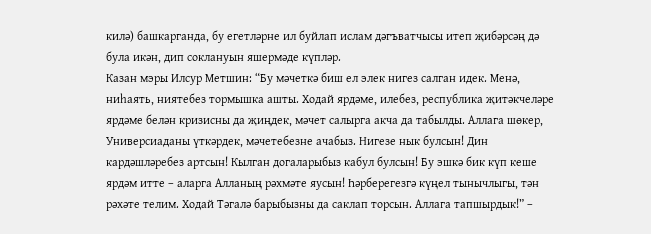килә) башкарганда, бу егетләрне ил буйлап ислам дәгъватчысы итеп җибәрсәң дә була икән, дип соклануын яшермәде күпләр.
Казан мэры Илсур Метшин: “Бу мәчеткә биш ел элек нигез салган идек. Менә, ниһаять, ниятебез тормышка ашты. Ходай ярдәме, илебез, республика җитәкчеләре ярдәме белән кризисны да җиңдек, мәчет салырга акча да табылды. Аллага шөкер, Универсиаданы үткәрдек, мәчетебезне ачабыз. Нигезе нык булсын! Дин кардәшләребез артсын! Кылган догаларыбыз кабул булсын! Бу эшкә бик күп кеше ярдәм итте – аларга Алланың рәхмәте яусын! Һәрберегезгә күңел тынычлыгы, тән рәхәте телим. Ходай Тәгалә барыбызны да саклап торсын. Аллага тапшырдык!” –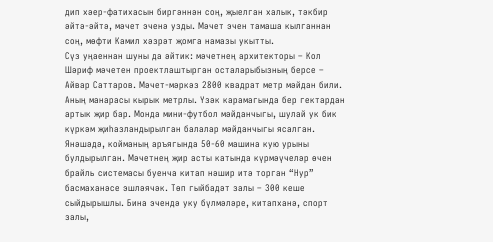дип хәер-фатихасын биргәннән соң, җыелган халык, тәкбир әйтә-әйтә, мәчет эченә узды. Мәчет эчен тамаша кылганнан соң, мөфти Камил хәзрәт җомга намазы укытты.
Сүз уңаеннан шуны да әйтик: мәчетнең архитекторы – Кол Шәриф мәчетен проектлаштырган осталарыбызның берсе – Айвар Саттаров. Мәчет-мәркәз 2800 квадрат метр мәйдан били. Аның манарасы кырык метрлы. Үзәк карамагында бер гектардан артык җир бар. Монда мини-футбол мәйданчыгы, шулай ук бик күркәм җиһазландырылган балалар мәйданчыгы ясалган. Янәшәдә, койманың аръягында 50-60 машина кую урыны булдырылган. Мәчетнең җир асты катында күрмәүчеләр өчен брайль системасы буенча китап нәшир итә торган “Нур” басмаханәсе эшләячәк. Төп гыйбадәт залы – 300 кеше сыйдырышлы. Бина эчендә уку бүлмәләре, китапханә, спорт залы,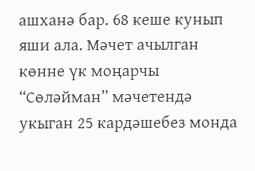ашханә бар. 68 кеше кунып яши ала. Мәчет ачылган көнне үк моңарчы “Сөләйман” мәчетендә укыган 25 кардәшебез монда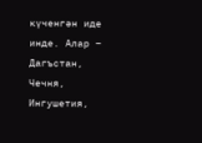күченгән иде инде. Алар – Дагъстан, Чечня, Ингушетия,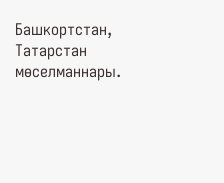Башкортстан, Татарстан мөселманнары.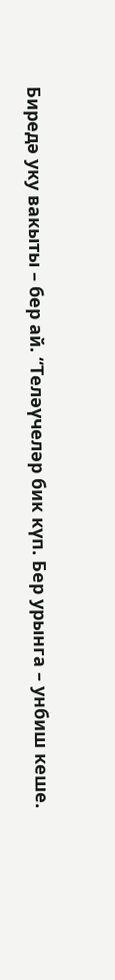Биредә уку вакыты – бер ай. “Теләүчеләр бик күп. Бер урынга – унбиш кеше.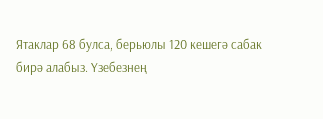Ятаклар 68 булса, берьюлы 120 кешегә сабак бирә алабыз. Үзебезнең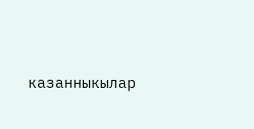казанныкылар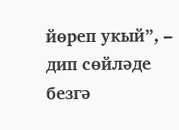йөреп укый”, – дип сөйләде безгә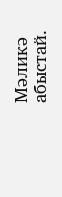Мәликә абыстай.